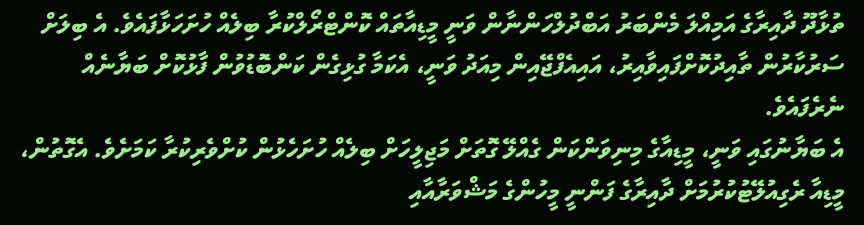ތުޅާދޫ ދާއިރާގެ އަމިއްލަ މެންބަރު އަބްދުލްހަންނާން ވަނީ މީޑިއާތައް ކޮންޓްރޯލްކުރާ ބިލެއް ހުށަހަޅާފައެވެ. އެ ބިލަށް ސަރުކާރުން ތާއިދުކޮށްފައިވާއިރު، އައިއެފްޖޭއިން މިއަދު ވަނީ، އެކަމާ ގުޅިގެން ކަންބޮޑުވުން ފާޅުކޮށް ބަޔާނެއް ނެރެފައެވެ.
އެ ބަޔާނުގައި ވަނީ، މީޑިއާގެ މިނިވަންކަން ގެއްލޭ ގޮތަށް މަޖިލީހަށް ބިލެއް ހުށަހެޅުން ކުށްވެރިކުރާ ކަމަށެވެ. އެގޮތުން، މީޑިއާ ރެގިއުލޭޓުކުރުމަށް ދާއިރާގެ ފަންނީ މީހުންގެ މަޝްވަރާއާއި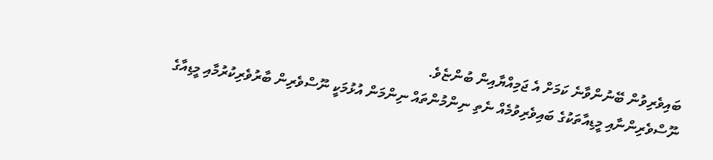ބައިވެރިވުން ބޭނުންވާނެ ކަމަށް އެ ޖަމިއްޔާއިން ބުންޏެވެ.
ނޫސްވެރިންނާއި މީޑިއާތަކުގެ ބައިވެރިވުމެއް ނެތި ނިންމުންތައް ނިންމަން އުޅުމަކީ ނޫސްވެރިން ބާރުވެރިކުރުމާއި މީޑިއާގެ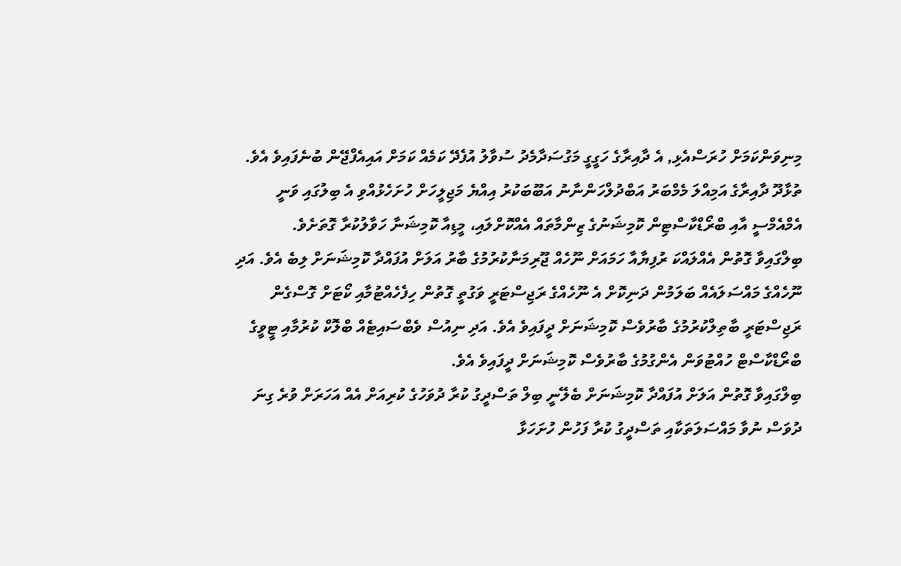މިނިވަންކަމަށް ހުރަސްއެޅި, އެ ދާއިރާގެ ހަގީގީ މަގުސަދާމެދު ސުވާލު އުފެދޭ ކަމެއް ކަމަށް އައިއެފްޖޭން ބުނެފައިވެ އެވެ.
ތުޅާދޫ ދާއިރާގެ އަމިއްލަ މެމްބަރު އަބްދުލްހަންނާނު އަބޫބަކުރު އިއްޔެ މަޖިލީހަށް ހުށަހެޅުއްވި އެ ބިލުގައި ވަނީ އެމްއެމްސީ އާއި ބްރޯޑްކާސްޓިން ކޮމިޝަނުގެ ޒިންމާތައް އެއްކޮށްލައި، މީޑިއާ ކޮމިޝަނާ ހަވާލުކުރާ ގޮތަށެވެ.
ބިލްގައިވާ ގޮތުން އެއްލައްކަ ރުފިޔާއާ ހަމައަށް ނޫހެއް ޖޫރިމަނާކުރުމުގެ ބާރު އަލަށް އުފައްދާ ކޮމިޝަނަށް ލިބެ އެވެ. އަދި ނޫހެއްގެ މައްސަލައެއް ބަލަމުން ދަނިކޮށް އެ ނޫހެއްގެ ރަޖިސްޓަރީ ވަގުތީ ގޮތުން ހިފެހެއްޓުމާއި ކޯޓަށް ގޮސްގެން ރަޖިސްޓަރީ ބާތިލްކުރުމުގެ ބާރުވެސް ކޮމިޝަނަށް ދީފައިވެ އެވެ. އަދި ނިއުސް ވެބްސައިޓެއް ބްލޮކް ކުރުމާއި ޓީވީގެ ބްރޯޑްކާސްޓް ހުއްޓުވަން އެންގުމުގެ ބާރުވެސް ކޮމިޝަނަށް ދީފައިވެ އެވެ.
ބިލްގައިވާ ގޮތުން އަލަށް އުފައްދާ ކޮމިޝަނަށް ބެލޭނީ ބިލް ތަސްދީގު ކުރާ ދުވަހުގެ ކުރިއަށް އެއް އަހަރަށް ވުރެ ގިނަ ދުވަސް ނުވާ މައްސަލަތަކާއި ތަސްދީގު ކުރާ ފަހުން ހުށަހަޅާ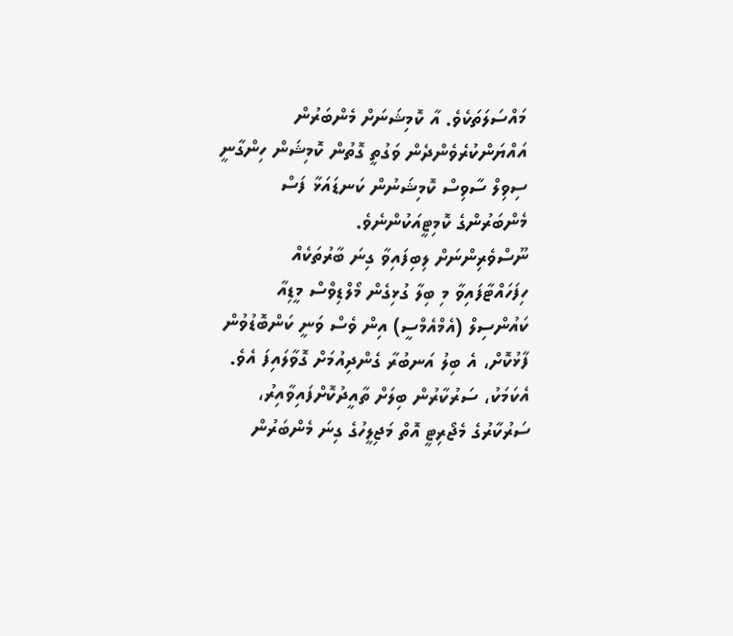މައްސަލަތަކެވެ. އާ ކޮމިޝަނަށް މެންބަރުން އައްޔަންކުރެވެންދެން ވަގުތީ ގޮތުން ކޮމިޝަން ހިންގާނީ ސިވިލް ސާވިސް ކޮމިޝަނުން ކަނޑައަޅާ ފަސް މެންބަރުންގެ ކޮމިޓީއަކުންނެވެ.
ނޫސްވެރިންނަށް ލިބިފައިވާ ގިނަ ބާރުތަކެއް ހިފަހައްޓާފައިވާ މި ބިލާ ގުޅިގެން މޯލްޑިވްސް މީޑިއާ ކައުންސިލް (އެމްއެމްސީ) އިން ވެސް ވަނީ ކަންބޮޑުވުން ފާޅުކޮށް، އެ ބިލު އަނބުރާ ގެންދިއުމަށް ގޮވާލައިފަ އެވެ. އެކަމަކު، ސަރުކާރުން ބިލަށް ތާއީދުކޮށްފައިވާއިރު، ސަރުކާރުގެ މެޖޯރިޓީ އޮތް މަޖިލީހުގެ ގިނަ މެންބަރުން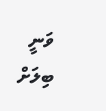ވަނީ ބިލަށް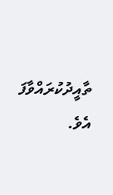ތާއީދުކުރައްވާފަ އެވެ.